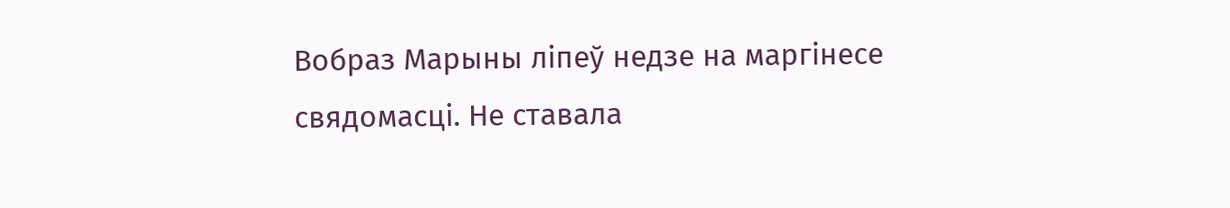Вобраз Марыны ліпеў недзе на маргінесе свядомасці. Не ставала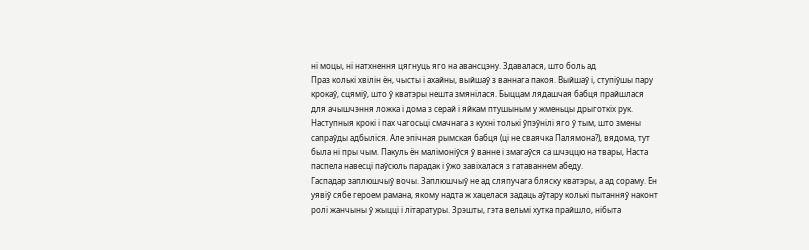ні моцы, ні натхнення цягнуць яго на авансцэну. Здавалася, што боль ад
Праз колькі хвілін ён, чысты і ахайны, выйшаў з ваннага пакоя. Выйшаў і, ступіўшы пару крокаў, сцяміў, што ў кватэры нешта змянілася. Быццам лядашчая бабця прайшлася для ачышчэння ложка і дома з серай і яйкам птушыным у жменьцы дрыготкіх рук. Наступныя крокі і пах чагосьці смачнага з кухні толькі ўпэўнілі яго ў тым, што змены сапраўды адбыліся. Але эпічная рымская бабця (ці не сваячка Палямона?), вядома, тут была ні пры чым. Пакуль ён малімоніўся ў ванне і змагаўся са шчэццю на твары, Наста паспела навесці паўсюль парадак і ўжо завіхалася з гатаваннем абеду.
Гаспадар заплюшчыў вочы. Заплюшчыў не ад сляпучага бляску кватэры, а ад сораму. Ён уявіў сябе героем рамана, якому надта ж хацелася задаць аўтару колькі пытанняў наконт ролі жанчыны ў жыцці і літаратуры. Зрэшты, гэта вельмі хутка прайшло, нібыта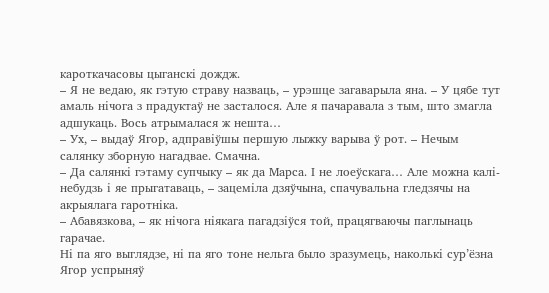кароткачасовы цыганскі дождж.
– Я не ведаю, як гэтую страву назваць, – урэшце загаварыла яна. – У цябе тут амаль нічога з прадуктаў не засталося. Але я пачаравала з тым, што змагла адшукаць. Вось атрымалася ж нешта…
– Ух, – выдаў Ягор, адправіўшы першую лыжку варыва ў рот. – Нечым салянку зборную нагадвае. Смачна.
– Да салянкі гэтаму супчыку – як да Марса. І не лоеўскага… Але можна калі-небудзь і яе прыгатаваць, – зацеміла дзяўчына, спачувальна гледзячы на акрыялага гаротніка.
– Абавязкова, – як нічога ніякага пагадзіўся той, працягваючы паглынаць гарачае.
Ні па яго выглядзе, ні па яго тоне нельга было зразумець, наколькі сур’ёзна Ягор успрыняў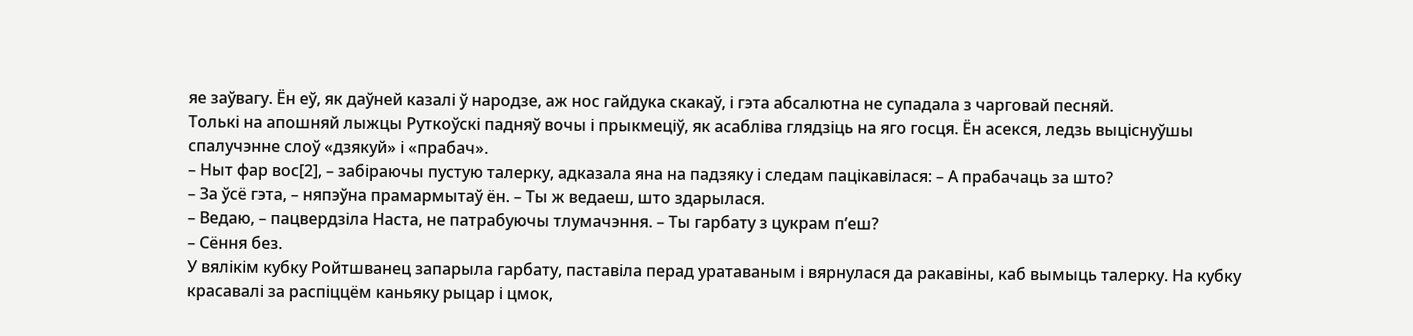яе заўвагу. Ён еў, як даўней казалі ў народзе, аж нос гайдука скакаў, і гэта абсалютна не супадала з чарговай песняй.
Толькі на апошняй лыжцы Руткоўскі падняў вочы і прыкмеціў, як асабліва глядзіць на яго госця. Ён асекся, ледзь выціснуўшы спалучэнне слоў «дзякуй» і «прабач».
– Ныт фар вос[2], – забіраючы пустую талерку, адказала яна на падзяку і следам пацікавілася: – А прабачаць за што?
– За ўсё гэта, – няпэўна прамармытаў ён. – Ты ж ведаеш, што здарылася.
– Ведаю, – пацвердзіла Наста, не патрабуючы тлумачэння. – Ты гарбату з цукрам п’еш?
– Сёння без.
У вялікім кубку Ройтшванец запарыла гарбату, паставіла перад уратаваным і вярнулася да ракавіны, каб вымыць талерку. На кубку красавалі за распіццём каньяку рыцар і цмок,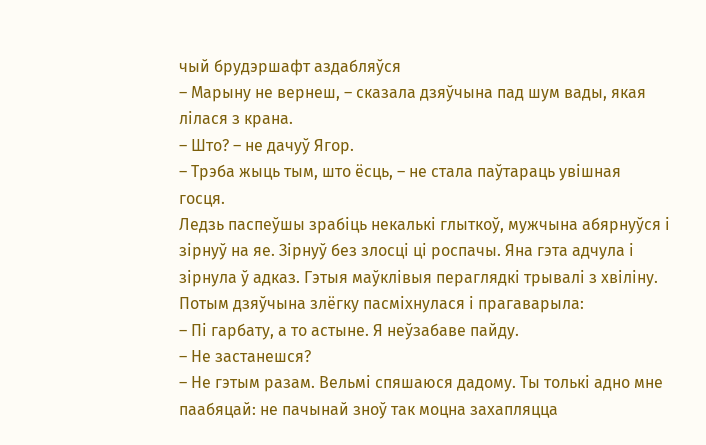чый брудэршафт аздабляўся
– Марыну не вернеш, – сказала дзяўчына пад шум вады, якая лілася з крана.
– Што? – не дачуў Ягор.
– Трэба жыць тым, што ёсць, – не стала паўтараць увішная госця.
Ледзь паспеўшы зрабіць некалькі глыткоў, мужчына абярнуўся і зірнуў на яе. Зірнуў без злосці ці роспачы. Яна гэта адчула і зірнула ў адказ. Гэтыя маўклівыя пераглядкі трывалі з хвіліну. Потым дзяўчына злёгку пасміхнулася і прагаварыла:
– Пі гарбату, а то астыне. Я неўзабаве пайду.
– Не застанешся?
– Не гэтым разам. Вельмі спяшаюся дадому. Ты толькі адно мне паабяцай: не пачынай зноў так моцна захапляцца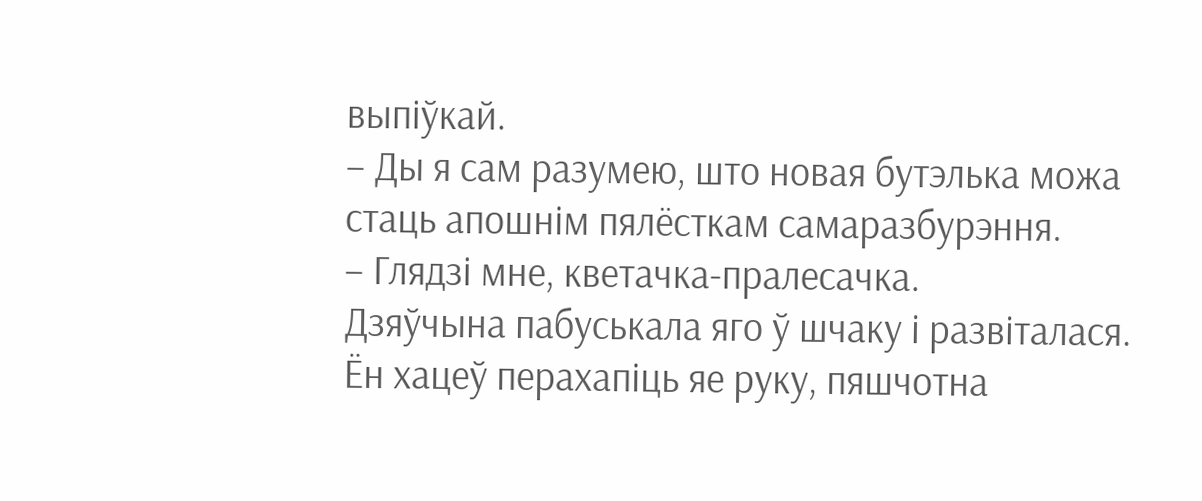выпіўкай.
– Ды я сам разумею, што новая бутэлька можа стаць апошнім пялёсткам самаразбурэння.
– Глядзі мне, кветачка-пралесачка.
Дзяўчына пабуськала яго ў шчаку і развіталася. Ён хацеў перахапіць яе руку, пяшчотна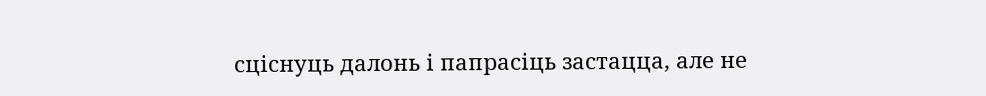сціснуць далонь і папрасіць застацца, але не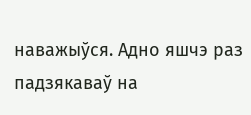наважыўся. Адно яшчэ раз падзякаваў на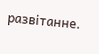развітанне.